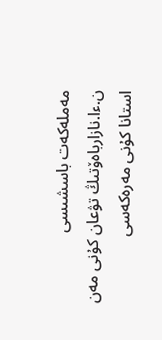مەملەكەت باسشىسى ن.ءا.نازارباەۆتىڭ تۋعان كۇنى مەن استانا كۇنى مەرەكەسى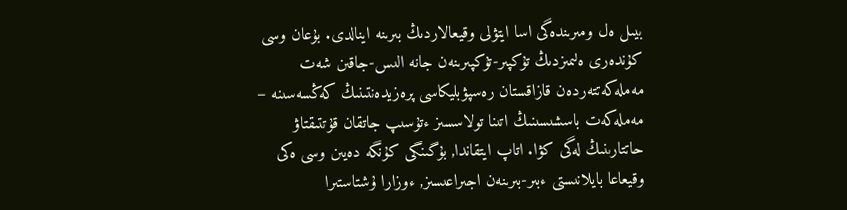بيىل ەل ومىرىندەگى اسا ايتۋلى وقيعالاردىڭ بىرىنە اينالدى. بۇعان وسى كۇندەرى ەلىمىزدىڭ تۇكپىر-تۇكپىرىنەن جانە الىس-جاقىن شەت مەملەكەتتەردەن قازاقستان رەسپۋبليكاسى پرەزيدەنتىنىڭ كەڭسەسىنە – مەملەكەت باسشىسىنىڭ اتىنا تولاسسىز ءتۇسىپ جاتقان قۇتتىقتاۋ حاتتارىنىڭ لەگى كۋا. اتاپ ايتقاندا, بۇگىنگى كۇنگە دەيىن وسى ەكى وقيعاعا بايلانىستى ءبىر-بىرىنەن اجىراعىسىز, ءوزارا ۇشتاستىرا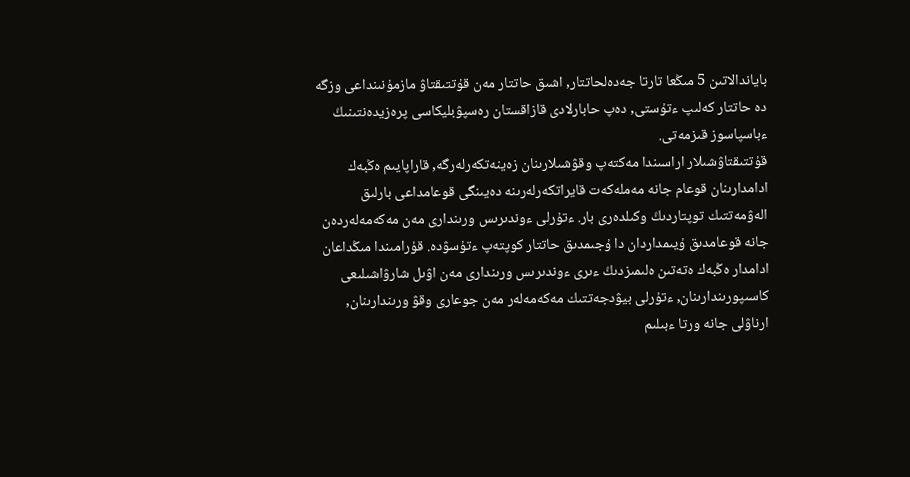باياندالاتىن 5 مىڭعا تارتا جەدەلحاتتار, اشىق حاتتار مەن قۇتتىقتاۋ مازمۇنىنداعى وزگە دە حاتتار كەلىپ ءتۇستى, دەپ حابارلادى قازاقستان رەسپۋبليكاسى پرەزيدەنتىنىڭ ءباسپاسوز قىزمەتى.
قۇتتىقتاۋشىلار اراسىندا مەكتەپ وقۋشىلارىنان زەينەتكەرلەرگە, قاراپايىم ەڭبەك ادامدارىنان قوعام جانە مەملەكەت قايراتكەرلەرىنە دەيىنگى قوعامداعى بارلىق الەۋمەتتىك توپتاردىڭ وكىلدەرى بار. ءتۇرلى ءوندىرىس ورىندارى مەن مەكەمەلەردەن جانە قوعامدىق ۇيىمداردان دا ۇجىمدىق حاتتار كوپتەپ ءتۇسۋدە. قۇرامىندا مىڭداعان ادامدار ەڭبەك ەتەتىن ەلىمىزدىڭ ءىرى ءوندىرىس ورىندارى مەن اۋىل شارۋاشىلىعى كاسىپورىندارىنان, ءتۇرلى بيۋدجەتتىك مەكەمەلەر مەن جوعارى وقۋ ورىندارىنان, ارناۋلى جانە ورتا ءبىلىم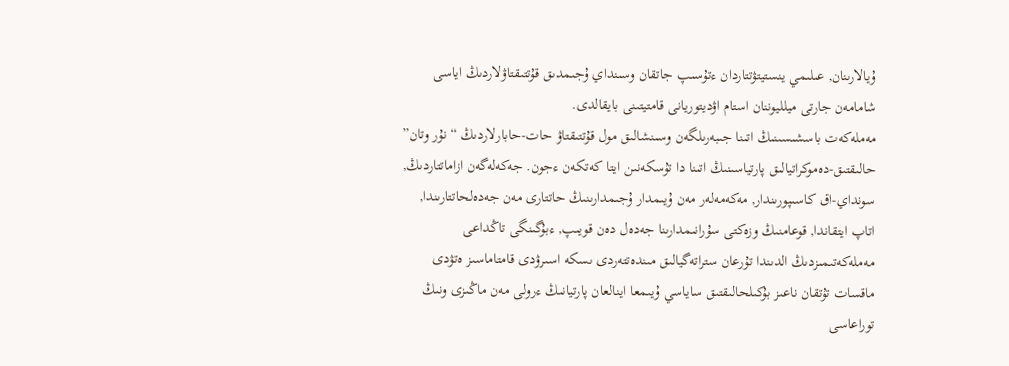ۇيالارىنان, عىلىمي ينستيتۋتتاردان ءتۇسىپ جاتقان وسىنداي ۇجىمدىق قۇتتىقتاۋلاردىڭ اياسى شامامەن جارتى ميلليوننان استام اۋديتوريانى قامتيتىنى بايقالدى.
مەملەكەت باسشىسىنىڭ اتىنا جىبەرىلگەن وسىنشالىق مول قۇتتىقتاۋ حات-حابارلاردىڭ “نۇر وتان” حالىقتىق-دەموكراتيالىق پارتياسىنىڭ اتىنا دا تۇسكەنىن ايتا كەتكەن ءجون. جەكەلەگەن ازاماتتاردىڭ, سونداي-اق كاسىپورىندار, مەكەمەلەر مەن ۇيىمدار ۇجىمدارىنىڭ حاتتارى مەن جەدەلحاتتارىندا, اتاپ ايتقاندا, قوعامنىڭ وزەكتى سۇرانىمدارىنا جەدەل دەن قويىپ, ءبۇگىنگى تاڭداعى مەملەكەتىمىزدىڭ الدىندا تۇرعان ستراتەگيالىق مىندەتتەردى ىسكە اسىرۋدى قامتاماسىز ەتۋدى ماقسات تۇتقان ناعىز بۇكىلحالىقتىق ساياسي ۇيىمعا اينالعان پارتيانىڭ ءرولى مەن ماڭىزى ونىڭ توراعاسى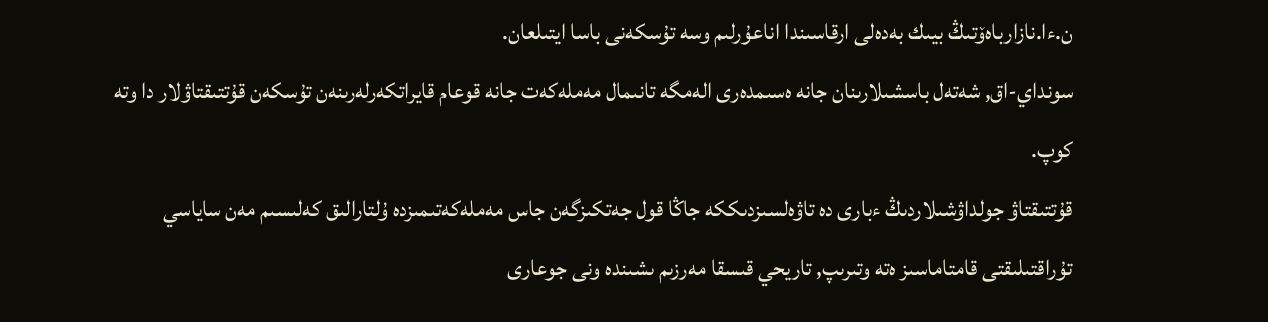ن.ءا.نازارباەۆتىڭ بيىك بەدەلى ارقاسىندا اناعۇرلىم وسە تۇسكەنى باسا ايتىلعان.
سونداي-اق, شەتەل باسشىلارىنان جانە ەسىمدەرى الەمگە تانىمال مەملەكەت جانە قوعام قايراتكەرلەرىنەن تۇسكەن قۇتتىقتاۋلار دا وتە كوپ.
قۇتتىقتاۋ جولداۋشىلاردىڭ ءبارى دە تاۋەلسىزدىككە جاڭا قول جەتكىزگەن جاس مەملەكەتىمىزدە ۇلتارالىق كەلىسىم مەن ساياسي تۇراقتىلىقتى قامتاماسىز ەتە وتىرىپ, تاريحي قىسقا مەرزىم ىشىندە ونى جوعارى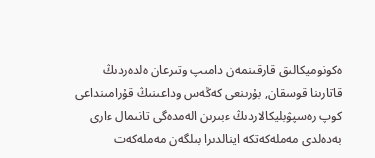ەكونوميكالىق قارقىنمەن دامىپ وتىرعان ەلدەردىڭ قاتارىنا قوسقان, بۇرىنعى كەڭەس وداعىنىڭ قۇرامىنداعى كوپ رەسپۋبليكالاردىڭ ءبىرىن الەمدەگى تانىمال ءارى بەدەلدى مەملەكەتكە اينالدىرا بىلگەن مەملەكەت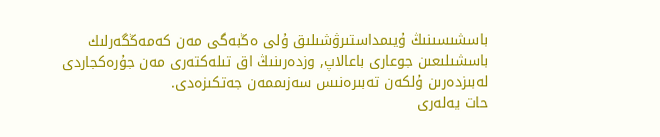باسشىسىنىڭ ۇيىمداستىرۋشىلىق ۇلى ەڭبەگى مەن كەمەڭگەرلىك باسشىلىعىن جوعارى باعالاپ, وزدەرىنىڭ اق تىلەكتەرى مەن جۇرەكجاردى لەبىزدەرىن ۇلكەن تەبىرەنىس سەزىممەن جەتكىزەدى.
حات يەلەرى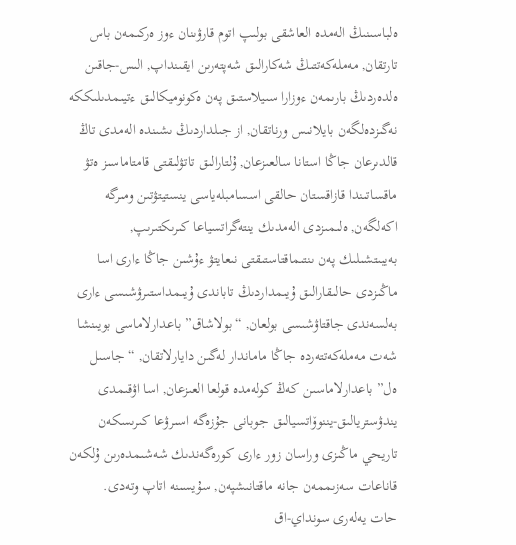ەلباسىنىڭ الەمدە العاشقى بولىپ اتوم قارۋىنان ءوز ەركىمەن باس تارتقان, مەملەكەتتىڭ شەكارالىق شەپتەرىن ايقىنداپ, الىس-جاقىن ەلدەردىڭ بارىمەن ءوزارا سىيلاستىق پەن ەكونوميكالىق ءتيىمدىلىككە نەگىزدەلگەن بايلانىس ورناتقان, از جىلداردىڭ ىشىندە الەمدى تاڭ قالدىرعان جاڭا استانا سالعىزعان, ۇلتارالىق تاتۋلىقتى قامتاماسىز ەتۋ ماقساتىندا قازاقستان حالقى اسسامبلەياسى ينستيتۋتىن ومىرگە اكەلگەن, ەلىمىزدى الەمدىك ينتەگراتسياعا كىرىكتىرىپ, بەيبىتشىلىك پەن ىنتىماقتاستىقتى نىعايتۋ ءۇشىن جاڭا ءارى اسا ماڭىزدى حالىقارالىق ۇيىمداردىڭ تاباندى ۇيىمداستىرۋشىسى ءارى بەلسەندى جاقتاۋشىسى بولعان, “بولاشاق” باعدارلاماسى بويىنشا شەت مەملەكەتتەردە جاڭا ماماندار لەگىن دايارلاتقان, “جاسىل ەل” باعدارلاماسىن كەڭ كولەمدە قولعا العىزعان, اسا اۋقىمدى يندۋستريالىق-يننوۆاتسيالىق جوبانى جۇزەگە اسىرۋعا كىرىسكەن تاريحي ماڭىزى وراسان زور ءارى كورەگەندىك شەشىمدەرىن ۇلكەن قاناعات سەزىممەن جانە ماقتانىشپەن, سۇيسىنە اتاپ وتەدى.
حات يەلەرى سونداي-اق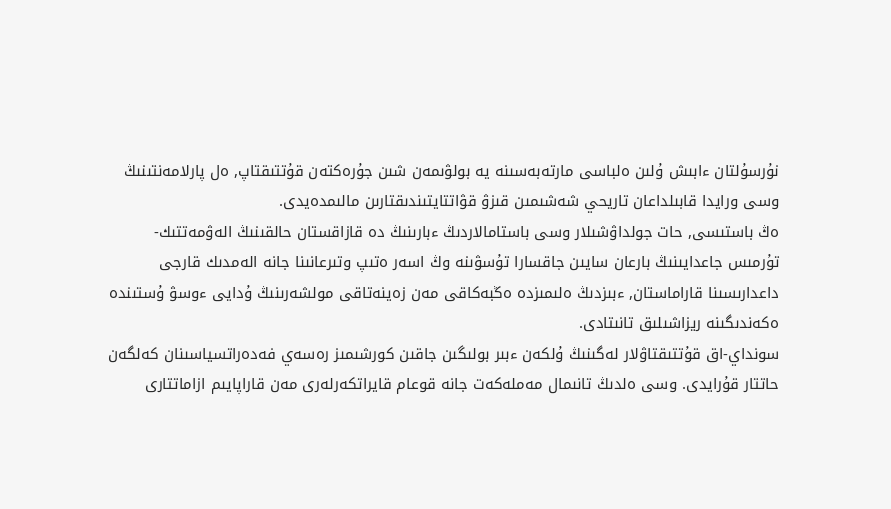نۇرسۇلتان ءابىش ۇلىن ەلباسى مارتەبەسىنە يە بولۋىمەن شىن جۇرەكتەن قۇتتىقتاپ, ەل پارلامەنتىنىڭ وسى ورايدا قابىلداعان تاريحي شەشىمىن قىزۋ قۋاتتايتىندىقتارىن مالىمدەيدى.
ەڭ باستىسى, حات جولداۋشىلار وسى باستامالاردىڭ ءبارىنىڭ دە قازاقستان حالقىنىڭ الەۋمەتتىك-تۇرمىس جاعدايىنىڭ بارعان سايىن جاقسارا تۇسۋىنە وڭ اسەر ەتىپ وتىرعانىنا جانە الەمدىك قارجى داعدارىسىنا قاراماستان, ءبىزدىڭ ەلىمىزدە ەڭبەكاقى مەن زەينەتاقى مولشەرىنىڭ ۇدايى ءوسۋ ۇستىندە ەكەندىگىنە ريزاشىلىق تانىتادى.
سونداي-اق قۇتتىقتاۋلار لەگىنىڭ ۇلكەن ءبىر بولىگىن جاقىن كورشىمىز رەسەي فەدەراتسياسىنان كەلگەن حاتتار قۇرايدى. وسى ەلدىڭ تانىمال مەملەكەت جانە قوعام قايراتكەرلەرى مەن قاراپايىم ازاماتتارى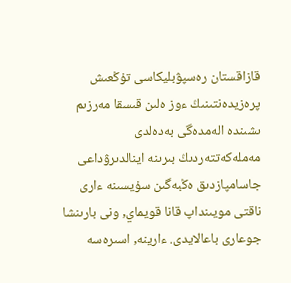قازاقستان رەسپۋبليكاسى تۇڭعىش پرەزيدەنتىنىڭ ءوز ەلىن قىسقا مەرزىم ىشىندە الەمدەگى بەدەلدى مەملەكەتتەردىڭ بىرىنە اينالدىرۋداعى جاسامپازدىق ەڭبەگىن سۇيسىنە ءارى ناقتى مويىنداپ قانا قويماي, ونى بارىنشا جوعارى باعالايدى. ءارينە, اسىرەسە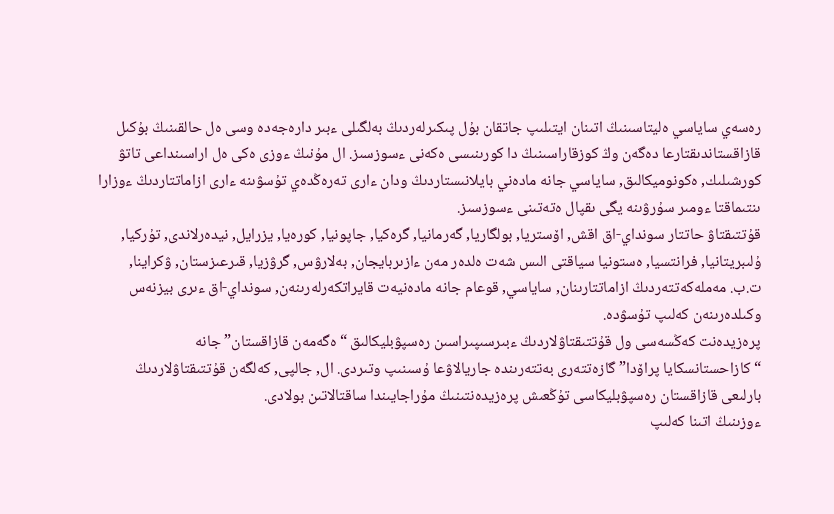رەسەي ساياسي ەليتاسىنىڭ اتىنان ايتىلىپ جاتقان بۇل پىكىرلەردىڭ بەلگىلى ءبىر دارەجەدە وسى ەل حالقىنىڭ بۇكىل قازاقستاندىقتارعا دەگەن وڭ كوزقاراسىنىڭ دا كورىنىسى ەكەنى ءسوزسىز. ال مۇنىڭ ءوزى ەكى ەل اراسىنداعى تاتۋ كورشىلىك, ەكونوميكالىق, ساياسي جانە مادەني بايلانىستاردىڭ ودان ءارى تەرەڭدەي تۇسۋىنە ءارى ازاماتتاردىڭ ءوزارا ىنتىماقتا ءومىر سۇرۋىنە يگى ىقپال ەتەتىنى ءسوزسىز.
قۇتتىقتاۋ حاتتار سونداي-اق اقش, اۆستريا, بولگاريا, گەرمانيا, گرەكيا, جاپونيا, كورەيا, يزرايل, نيدەرلاندى, تۇركيا, ۇلىبريتانيا, فرانتسيا, ەستونيا سياقتى الىس شەت ەلدەر مەن ءازىربايجان, بەلارۋس, گرۋزيا, قىرعىزستان, ۋكراينا, ت.ب. مەملەكەتتەردىڭ ازاماتتارىنان, ساياسي, قوعام جانە مادەنيەت قايراتكەرلەرىنەن, سونداي-اق ءىرى بيزنەس وكىلدەرىنەن كەلىپ تۇسۋدە.
پرەزيدەنت كەڭسەسى ول قۇتتىقتاۋلاردىڭ ءبىرسىپىراسىن رەسپۋبليكالىق “ەگەمەن قازاقستان” جانە “كازاحستانسكايا پراۆدا” گازەتتەرى بەتتەرىندە جاريالاۋعا ۇسىنىپ وتىردى. ال, جالپى, كەلگەن قۇتتىقتاۋلاردىڭ بارلىعى قازاقستان رەسپۋبليكاسى تۇڭعىش پرەزيدەنتىنىڭ مۇراجايىندا ساقتالاتىن بولادى.
ءوزىنىڭ اتىنا كەلىپ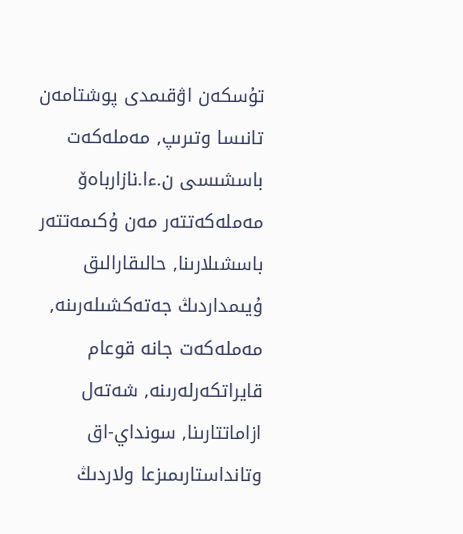تۇسكەن اۋقىمدى پوشتامەن تانىسا وتىرىپ, مەملەكەت باسشىسى ن.ءا.نازارباەۆ مەملەكەتتەر مەن ۇكىمەتتەر باسشىلارىنا, حالىقارالىق ۇيىمداردىڭ جەتەكشىلەرىنە, مەملەكەت جانە قوعام قايراتكەرلەرىنە, شەتەل ازاماتتارىنا, سونداي-اق وتانداستارىمىزعا ولاردىڭ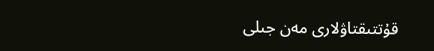قۇتتىقتاۋلارى مەن جىلى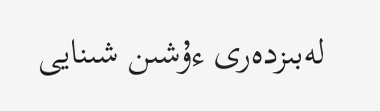لەبىزدەرى ءۇشىن شىنايى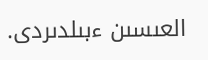العىسىن ءبىلدىردى.